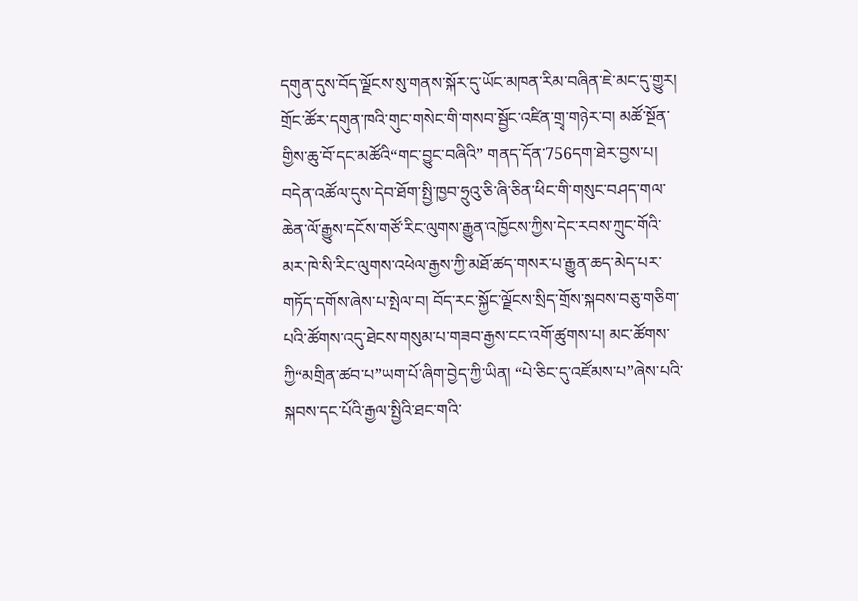དགུན་དུས་བོད་ལྗོངས་སུ་གནས་སྐོར་དུ་ཡོང་མཁན་རིམ་བཞིན་ཇེ་མང་དུ་གྱུར། གྲོང་ཚོར་དགུན་ཁའི་གུང་གསེང་གི་གསབ་སྦྱོང་འཛིན་གྲྭ་གཉེར་བ། མཚོ་སྔོན་གྱིས་ཆུ་བོ་དང་མཚོའི“གང་བྱུང་བཞིའི” གནད་དོན་756དག་ཐེར་བྱས་པ། བདེན་འཚོལ་དུས་དེབ་ཐོག་སྤྱི་ཁྱབ་ཧྲུའུ་ཅི་ཞི་ཅིན་ཕིང་གི་གསུང་བཤད་གལ་ཆེན་ལོ་རྒྱུས་དངོས་གཙོ་རིང་ལུགས་རྒྱུན་འཁྱོངས་ཀྱིས་དེང་རབས་ཀྲུང་གོའི་མར་ཁེ་སི་རིང་ལུགས་འཕེལ་རྒྱས་ཀྱི་མཐོ་ཚད་གསར་པ་རྒྱུན་ཆད་མེད་པར་གཏོད་དགོས་ཞེས་པ་སྤེལ་བ། བོད་རང་སྐྱོང་ལྗོངས་སྲིད་གྲོས་སྐབས་བཅུ་གཅིག་པའི་ཚོགས་འདུ་ཐེངས་གསུམ་པ་གཟབ་རྒྱས་ངང་འགོ་ཚུགས་པ། མང་ཚོགས་ཀྱི“མགྲིན་ཚབ་པ”ཡག་པོ་ཞིག་བྱེད་ཀྱི་ཡིན། “པེ་ཅིང་དུ་འཛོམས་པ”ཞེས་པའི་སྐབས་དང་པོའི་རྒྱལ་སྤྱིའི་ཐང་གའི་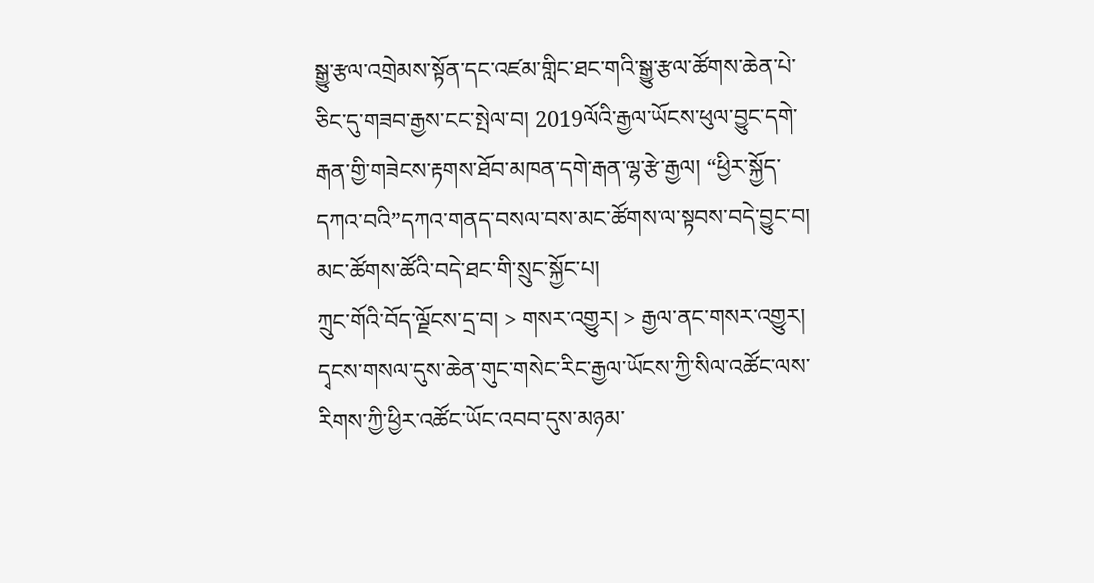སྒྱུ་རྩལ་འགྲེམས་སྟོན་དང་འཛམ་གླིང་ཐང་གའི་སྒྱུ་རྩལ་ཚོགས་ཆེན་པེ་ཅིང་དུ་གཟབ་རྒྱས་ངང་སྤེལ་བ། 2019ལོའི་རྒྱལ་ཡོངས་ཕུལ་བྱུང་དགེ་རྒན་གྱི་གཟེངས་རྟགས་ཐོབ་མཁན་དགེ་རྒན་ལྷ་རྩེ་རྒྱལ། “ཕྱིར་སྐྱོད་དཀའ་བའི”དཀའ་གནད་བསལ་བས་མང་ཚོགས་ལ་སྟབས་བདེ་བྱུང་བ། མང་ཚོགས་ཚོའི་བདེ་ཐང་གི་སྲུང་སྐྱོང་པ།
ཀྲུང་གོའི་བོད་ལྗོངས་དྲ་བ། > གསར་འགྱུར། > རྒྱལ་ནང་གསར་འགྱུར།
དྭངས་གསལ་དུས་ཆེན་གུང་གསེང་རིང་རྒྱལ་ཡོངས་ཀྱི་སིལ་འཚོང་ལས་རིགས་ཀྱི་ཕྱིར་འཚོང་ཡོང་འབབ་དུས་མཉམ་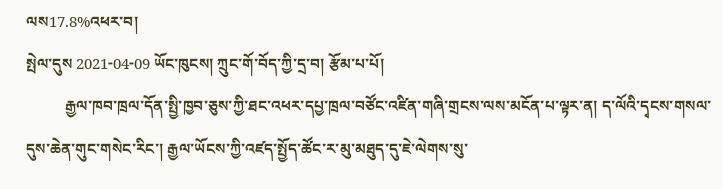ལས17.8%འཕར་བ།
སྤེལ་དུས 2021-04-09 ཡོང་ཁུངས། ཀྲུང་གོ་བོད་ཀྱི་དྲ་བ། རྩོམ་པ་པོ།
          རྒྱལ་ཁབ་ཁྲལ་དོན་སྤྱི་ཁྱབ་ཅུས་ཀྱི་ཐང་འཕར་དཔྱ་ཁྲལ་བཙོང་འཛིན་གཞི་གྲངས་ལས་མངོན་པ་ལྟར་ན། ད་ལོའི་དྭངས་གསལ་དུས་ཆེན་གུང་གསེང་རིང་། རྒྱལ་ཡོངས་ཀྱི་འཛད་སྤྱོད་ཚོང་ར་མུ་མཐུད་དུ་ཇེ་ལེགས་སུ་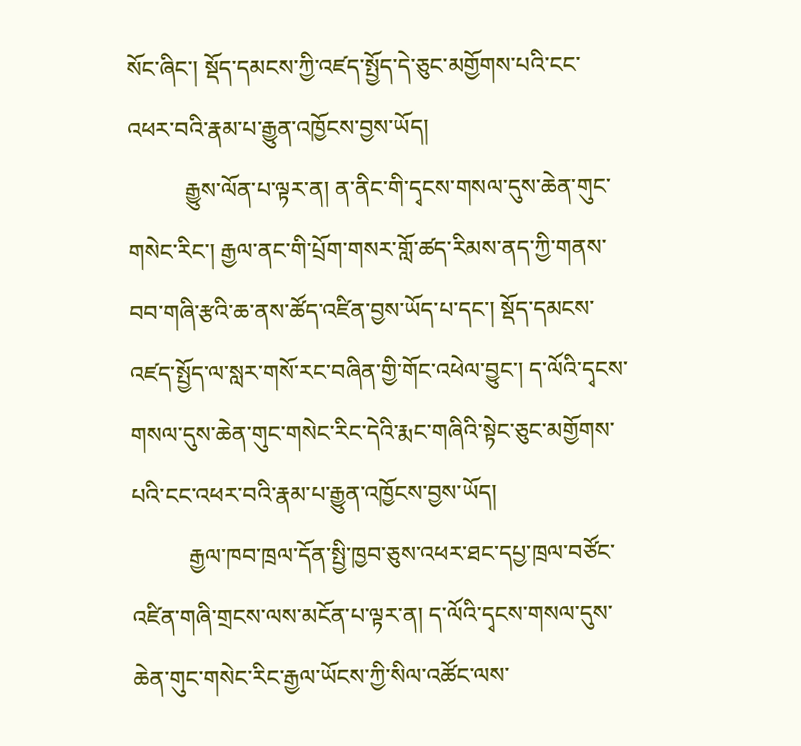སོང་ཞིང་། སྡོད་དམངས་ཀྱི་འཛད་སྤྱོད་དེ་ཅུང་མགྱོགས་པའི་ངང་འཕར་བའི་རྣམ་པ་རྒྱུན་འཁྱོངས་བྱས་ཡོད།
          རྒྱུས་ལོན་པ་ལྟར་ན། ན་ནིང་གི་དྭངས་གསལ་དུས་ཆེན་གུང་གསེང་རིང་། རྒྱལ་ནང་གི་པྲོག་གསར་གློ་ཚད་རིམས་ནད་ཀྱི་གནས་བབ་གཞི་རྩའི་ཆ་ནས་ཚོད་འཛིན་བྱས་ཡོད་པ་དང་། སྡོད་དམངས་འཛད་སྤྱོད་ལ་སླར་གསོ་རང་བཞིན་གྱི་གོང་འཕེལ་བྱུང་། ད་ལོའི་དྭངས་གསལ་དུས་ཆེན་གུང་གསེང་རིང་དེའི་རྨང་གཞིའི་སྟེང་ཅུང་མགྱོགས་པའི་ངང་འཕར་བའི་རྣམ་པ་རྒྱུན་འཁྱོངས་བྱས་ཡོད།
          རྒྱལ་ཁབ་ཁྲལ་དོན་སྤྱི་ཁྱབ་ཅུས་འཕར་ཐང་དཔྱ་ཁྲལ་བཙོང་འཛིན་གཞི་གྲངས་ལས་མངོན་པ་ལྟར་ན། ད་ལོའི་དྭངས་གསལ་དུས་ཆེན་གུང་གསེང་རིང་རྒྱལ་ཡོངས་ཀྱི་སིལ་འཚོང་ལས་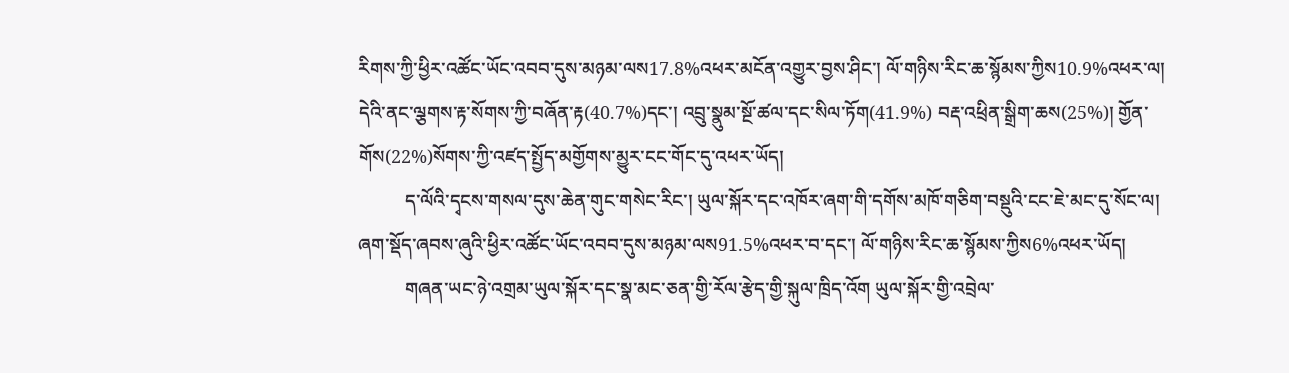རིགས་ཀྱི་ཕྱིར་འཚོང་ཡོང་འབབ་དུས་མཉམ་ལས17.8%འཕར་མངོན་འགྱུར་བྱས་ཤིང་། ལོ་གཉིས་རིང་ཆ་སྙོམས་ཀྱིས10.9%འཕར་ལ། དེའི་ནང་ལྕགས་རྟ་སོགས་ཀྱི་བཞོན་རྟ(40.7%)དང་། འབྲུ་སྣུམ་སྔོ་ཚལ་དང་སིལ་ཏོག(41.9%) བརྡ་འཕྲིན་སྒྲིག་ཆས(25%)། གྱོན་གོས(22%)སོགས་ཀྱི་འཛད་སྤྱོད་མགྱོགས་མྱུར་ངང་གོང་དུ་འཕར་ཡོད།
          ད་ལོའི་དྭངས་གསལ་དུས་ཆེན་གུང་གསེང་རིང་། ཡུལ་སྐོར་དང་འཁོར་ཞག་གི་དགོས་མཁོ་གཅིག་བསྡུའི་ངང་ཇེ་མང་དུ་སོང་ལ། ཞག་སྡོད་ཞབས་ཞུའི་ཕྱིར་འཚོང་ཡོང་འབབ་དུས་མཉམ་ལས91.5%འཕར་བ་དང་། ལོ་གཉིས་རིང་ཆ་སྙོམས་ཀྱིས6%འཕར་ཡོད།
          གཞན་ཡང་ཉེ་འགྲམ་ཡུལ་སྐོར་དང་སྣ་མང་ཅན་གྱི་རོལ་རྩེད་གྱི་སྐུལ་ཁྲིད་འོག ཡུལ་སྐོར་གྱི་འབྲེལ་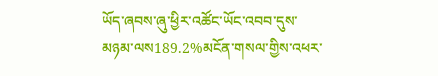ཡོད་ཞབས་ཞུ་ཕྱིར་འཚོང་ཡོང་འབབ་དུས་མཉམ་ལས189.2%མངོན་གསལ་གྱིས་འཕར་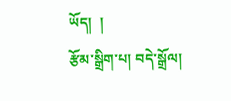ཡོད།  །
རྩོམ་སྒྲིག་པ། བདེ་སྒྲོལ།